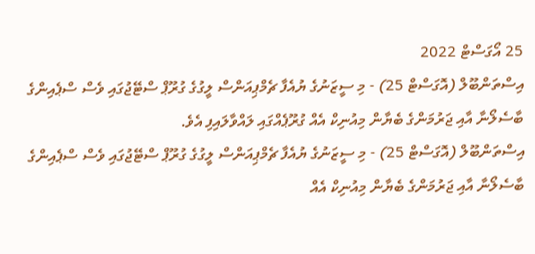25 އޯގަސްޓް 2022
އިސްތަންބޫލް (އޮގަސްޓް 25) - މި ސީޒަނުގެ ޔުއެފާ ޗެމްޕިއަންސް ލީގުގެ ގުރޫޕް ސްޓޭޖުގައި ވެސް ސްޕެއިންގެ ބާސެލޯނާ އާއި ޖަރުމަންގެ ބެޔާން މިއުނިކް އެއް ގުރޫޕެއްގައި ލައްވާލައިފި އެވެ.
އިސްތަންބޫލް (އޮގަސްޓް 25) - މި ސީޒަނުގެ ޔުއެފާ ޗެމްޕިއަންސް ލީގުގެ ގުރޫޕް ސްޓޭޖުގައި ވެސް ސްޕެއިންގެ ބާސެލޯނާ އާއި ޖަރުމަންގެ ބެޔާން މިއުނިކް އެއް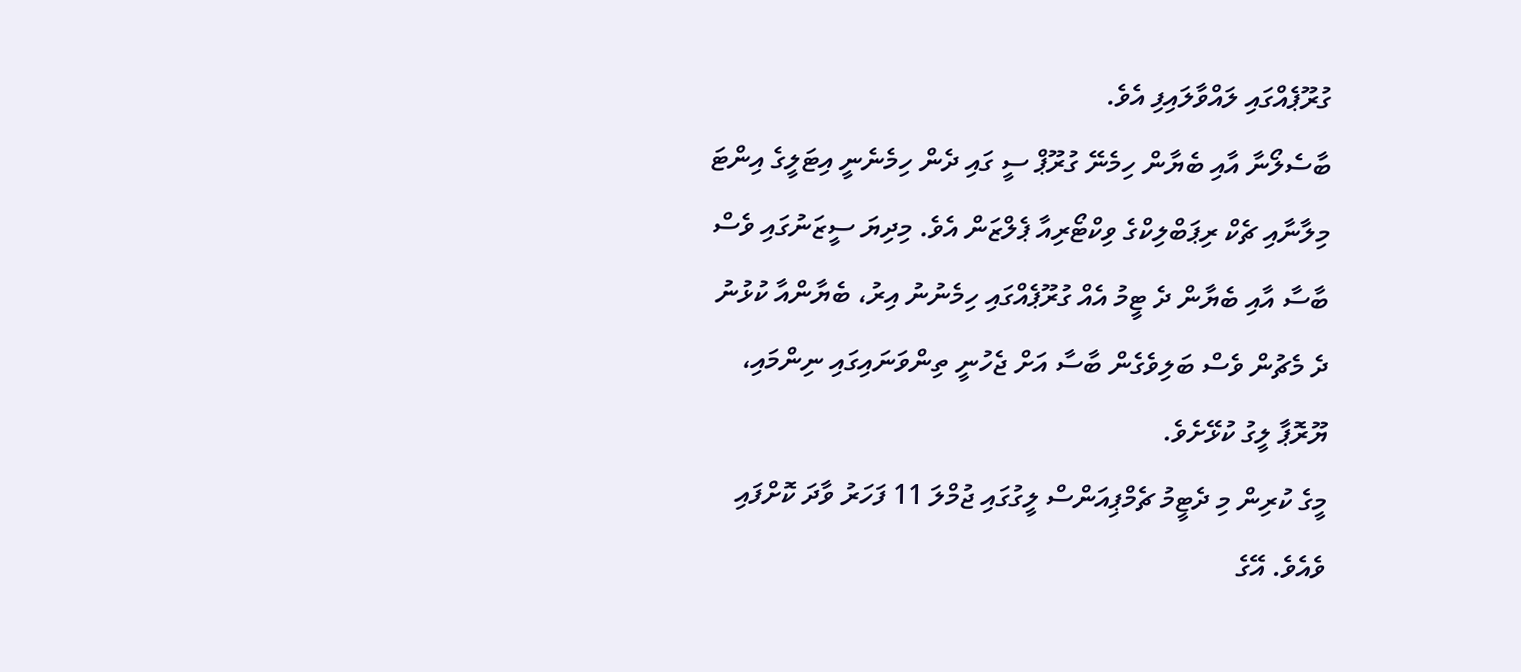ގުރޫޕެއްގައި ލައްވާލައިފި އެވެ.
ބާސެލޯނާ އާއި ބެޔާން ހިމެނޭ ގުރޫޕް ސީ ގައި ދެން ހިމެނެނީ އިޓަލީގެ އިންޓަ މިލާނާއި ޗެކް ރިޕަބްލިކްގެ ވިކްޓޯރިއާ ޕެލްޒަން އެވެ. މިދިޔަ ސީޒަނުގައި ވެސް ބާސާ އާއި ބެޔާން ދެ ޓީމު އެއް ގުރޫޕެއްގައި ހިމެނުނު އިރު، ބެޔާންއާ ކުޅުނު ދެ މެޗުން ވެސް ބަލިވެގެން ބާސާ އަށް ޖެހުނީ ތިންވަނައިގައި ނިންމައި، ޔޫރޮޕާ ލީގު ކުޅޭށެވެ.
މީގެ ކުރިން މި ދެޓީމު ޗެމްޕިއަންސް ލީގުގައި ޖުމްލަ 11 ފަހަރު ވާދަ ކޮށްފައި ވެއެވެ. އޭގެ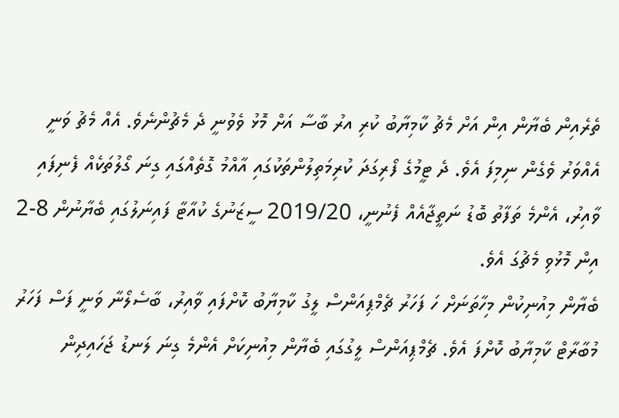ތެރެއިން ބެޔާން އިން އަށް މެޗު ކާމިޔާބު ކުރި އރު ބާސާ އަށް މޮޅު ވެވުނީ ދެ މެޗުންނެވެ. އެއް މެޗު ވަނީ އެއްވަރު ވެގެން ނިމިފަ އެވެ. ދެ ޓީމުގެ ފޯރިގަދަ ކުރިމަތިލުންތަކުގައި އާއްމު ގޮތެއްގައި ގިނަ ގޯލުތަކެއް ފެނިފައި ވާއިރު، އެންމެ ތަފާތު ބޮޑު ނަތީޖާއެއް ފެނުނީ، 2019/20 ސީޒަނުގެ ކުއާޓާ ފައިނަލުގައި ބެޔާނުން 8-2 އިން މޮޅުވި މެޗުގަ އެވެ.
ބެޔާން މިއުނިކުން މިހާތަނަށް ހަ ފަހަރު ޗެމްޕިއަންސް ލީގު ކާމިޔާބު ކޮށްފައި ވާއިރު، ބާސެލޯނާ ވަނީ ފަސް ފަހަރު މުބާރާޓް ކާމިޔާބު ކޮށްފަ އެވެ. ޗެމްޕިއަންސް ލީގުގައި ބެޔާން މިއުނިކަށް އެންމެ ގިނަ ލަނޑު ޖަހައިދިން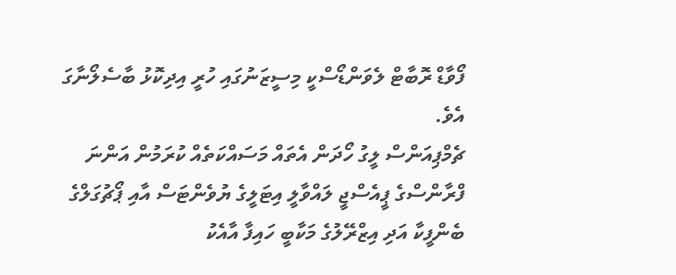ފޯވާޑް ރޮބާޓް ލެވަންޑޯސްކީ މިސީޒަނުގައި ހުރީ އިދިކޮޅު ބާސެލޯނާގަ އެވެ.
ޗެމްޕިއަންސް ލީގު ހޯދަން އެތައް މަސައްކަތެއް ކުރަމުން އަންނަ ފްރާންސްގެ ޕީއެސްޖީ ލައްވާލީ އިޓަލީގެ ޔުވެންޓަސް އާއި ޕޯޗުގަލްގެ ބެންފީކާ އަދި އިޒްރޭލުގެ މަކާބީ ހައިފާ އާއެކު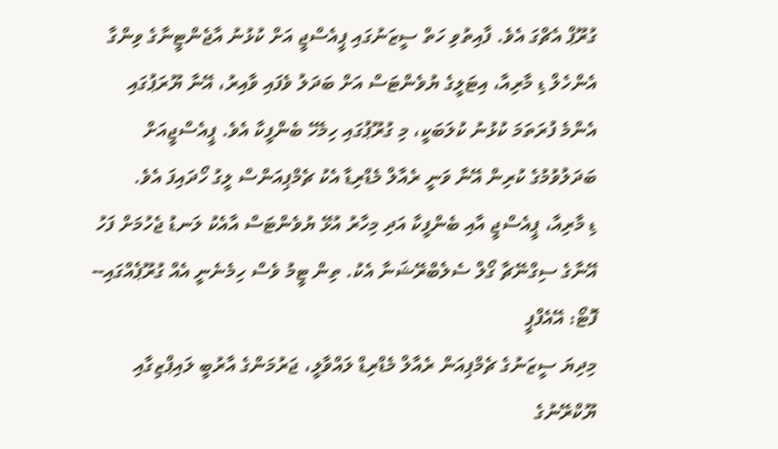ގުރޫޕް އެޗްގަ އެވެ. ފާއިތުވި ހަތް ސީޒަނުގައި ޕީއެސްޖީ އަށް ކުޅުނު އާޖެންޓީނާގެ ވިންގާ އެންހެލް ޑި މާރިއާ، އިޓަލީގެ ޔުވެންޓަސް އަށް ބަދަލު ވެފައި ވާއިރު، އޭނާ ޔޫރަޕުގައި އެންމެ ފުރަތަމަ ކުޅުނު ކުލަބަކީ، މި ގުރޫޕުގައި ހިމެހޭ ބެންފީކާ އެވެ. ޕީއެސްޖީއަށް ބަދަލުވުމުގެ ކުރިން އޭނާ ވަނީ ރެއާލް މެޑްރިޑާ އެކު ޗެމްޕިއަންސް ލީގު ހޯދައިފަ އެވެ.
ޑި މާރިއާ، ޕީއެސްޖީ އާއި ބެންފީކާ އަދި މިހާރު އުޅޭ ޔުވެންޓަސް އާއެކު ލަނޑު ޖެހުމަށް ފަހު އޭނާގެ ސިގްނޭޗާ ގޯލް ސެލެބްރޭޝަނާ އެކު. ތިން ޓީމު ވެސް ހިމެނެނީ އެއް ގުރޫޕެއްގައި-- ފޮޓޯ: އޭއެފްޕީ
މިދިޔަ ސީޒަނުގެ ޗެމްޕިއަން ރެއާލް މެޑްރިޑް ލައްވާލީ، ޖަރުމަންގެ އާރުބީ ލައިޕްޒިގާއި ޔޫކްރޭނުގެ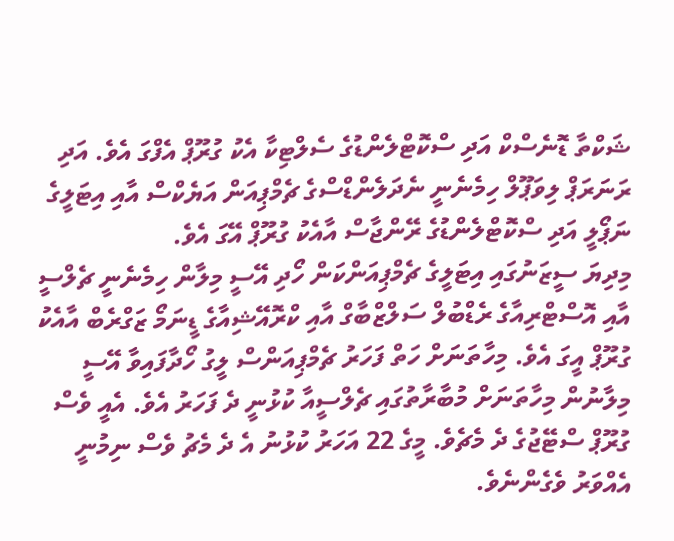ޝަކްތާ ޑޮނެސްކް އަދި ސްކޮޓްލެންޑުގެ ސެލްޓިކާ އެކު ގުރޫޕް އެފްގަ އެވެ. އަދި ރަނަރަޕް ލިވަޕޫލް ހިމެނެނީ ނެދަލެންޑްސްގެ ޗެމްޕިއަން އަޔެކްސް އާއި އިޓަލީގެ ނަޕޯލީ އަދި ސްކޮޓްލެންޑުގެ ރޭންޖާސް އާއެކު ގުރޫޕް އޭގަ އެވެ.
މިދިޔަ ސީޒަނުގައި އިޓަލީގެ ޗެމްޕިއަންކަން ހޯދި އޭސީ މިލާން ހިމެނެނީ ޗެލްސީ އާއި އޮސްޓްރިއާގެ ރެޑްބުލް ސަލްޒްބާގް އާއި ކްރޮއޭޝިއާގެ ޑީނަމޯ ޒަގްރެބް އާއެކު ގުރޫޕް އީގަ އެވެ. މިހާތަނަށް ހަތް ފަހަރު ޗެމްޕިއަންސް ލީގު ހޯދާފައިވާ އޭސީ މިލާނުން މިހާތަނަށް މުބާރާތުގައި ޗެލްސީއާ ކުޅުނީ ދެ ފަހަރު އެވެ. އެއީ ވެސް ގުރޫޕް ސްޓޭޖުގެ ދެ މެޗެވެ. މީގެ 22 އަހަރު ކުޅުނު އެ ދެ މެޗު ވެސް ނިމުނީ އެއްވަރު ވެގެންނެވެ.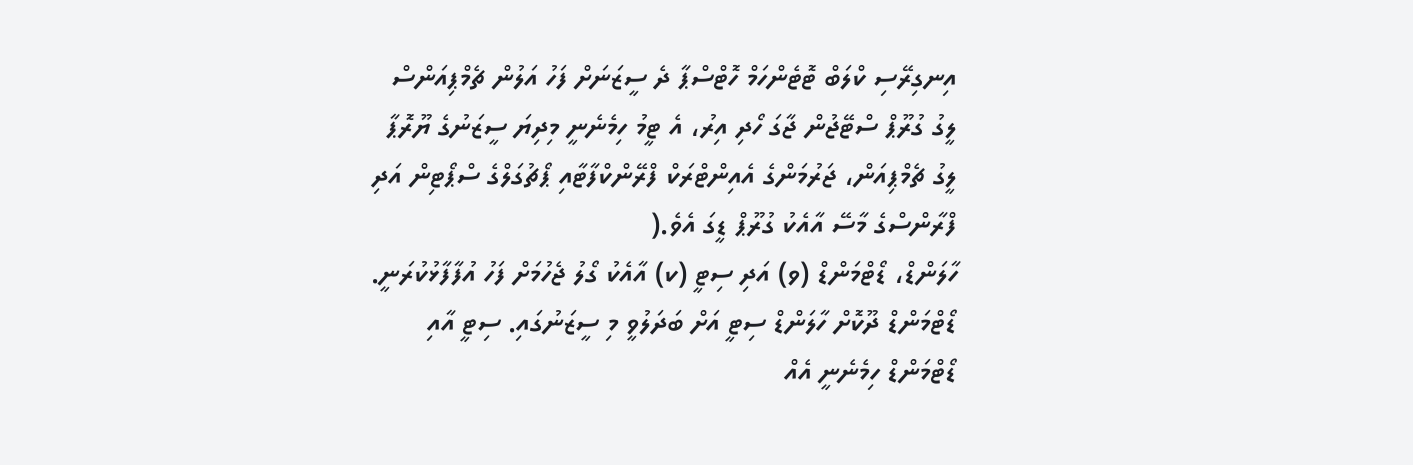އިނގިރޭސި ކްލަބް ޓޮޓެންހަމް ހޮޓްސްޕާ ދެ ސީޒަނަށް ފަހު އަލުން ޗެމްޕިއަންސް ލީގު ގުރޫޕް ސްޓޭޖުން ޖާގަ ހޯދި އިރު، އެ ޓީމު ހިމެނެނީ މިދިޔަ ސީޒަނުގެ ޔޫރޮޕާ ލީގު ޗެމްޕިއަން، ޖަރުމަންގެ އެއިންޓްރަކް ފްރޭންކްފާޓާއި ޕޯޗުގަލްގެ ސްޕޯޓިން އަދި ފްރާންސްގެ މާސޭ އާއެކު ގުރޫޕް ޑީގަ އެވެ.(
ހާލަންޑް، ޑޯޓްމަންޑް (ވ) އަދި ސިޓީ (ކ) އާއެކު ގޯލު ޖެހުމަށް ފަހު އުފާފާޅުކުރަނީ. ޑޯޓްމަންޑް ދޫކޮށް ހާލަންޑް ސިޓީ އަށް ބަދަލުވީ މި ސީޒަނުގައި. ސިޓީ އާއި ޑޯޓްމަންޑް ހިމެނެނީ އެއް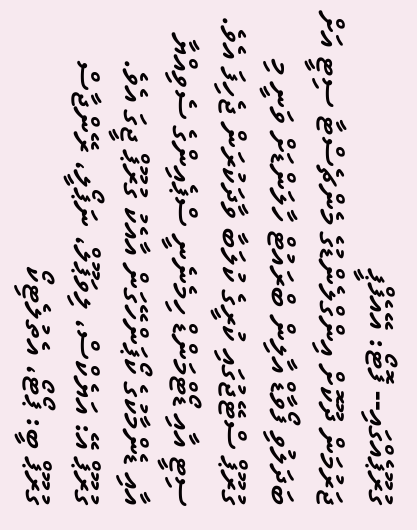ގުރޫޕެއްގައި-- ފޮޓޯ: އޭއެފްޕީ
ޖަރުމަން ދޫކޮށް އިންގްލެންޑުގެ މެންޗެސްޓާ ސިޓީ އަށް ބަދަލުވި ފޯވާޑް އާލިން ބްރައުޓް ހާލަންޑަށް ވަނީ މި ގުރޫޕް ސްޓޭޖުގައި ކުރީގެ ކުލަބާ ވާދަކުރަން ޖެހިފަ އެވެ. ސިޓީ އާއި ޑޯޓްމަންޑް ހިމެނެނީ ސްޕެއިންގެ ސެވިއްޔާ އާއި ޑެންމާކުގެ ކޯޕަންހޭގަން އާއެކު ގުރޫޕް ޖީގަ އެވެ.
ގުރޫޕް އޭ: އަޔެކްސް، ލިވަޕޫލް، ނަޕޯލީ، ރޭންޖާސް
ގުރޫޕް ބީ: ޕޯޓޯ، އެތުލެޓިކޯ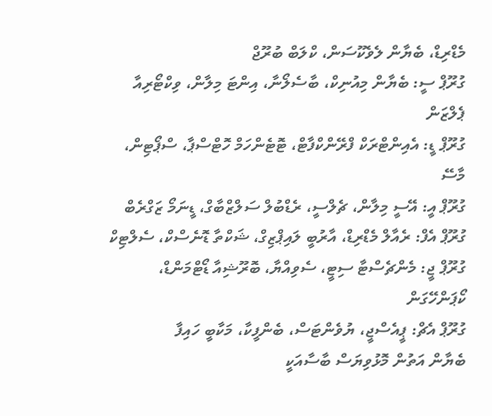މެޑްރިޑް، ބެޔާން ލެވެކޫސަން، ކްލަބް ބުރޫޖް
ގުރޫޕް ސީ: ބެޔާން މިއުނިކް، ބާސެލޯނާ، އިންޓަ މިލާން، ވިކްޓޯރިއާ ޕެލްޒަން
ގުރޫޕް ޑީ: އެއިންޓްރަކް ފްރޭންކްފާޓް، ޓޮޓެންހަމް ހޮޓްސްޕާ، ސްޕޯޓިން، މާސޭ
ގުރޫޕް އީ: އޭސީ މިލާން، ޗެލްސީ، ރެޑްބުލް ސަލްޒްބާގް، ޑީނަމޯ ޒަގްރެބް
ގުރޫޕް އެފް: ރެއާލް މެޑްރިޑް، އާރުބީ ލައިޕްޒިގް، ޝަކްތާ ޑޮނެސްކް، ސެލްޓިކް
ގުރޫޕް ޖީ: މެންޗެސްޓާ ސިޓީ، ސެވިއްޔާ، ބޮރޫޝިއާ ޑޯޓްމަންޑް، ކޯޕަންހޭގަން
ގުރޫޕް އެޗް: ޕީއެސްޖީ، ޔުވެންޓަސް، ބެންފީކާ، މަކާބީ ހައިފާ
ބެޔާން އަތުން މޮޅުވިޔަސް ބާސާއަކީ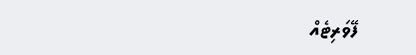ފޭވަރިޓެއް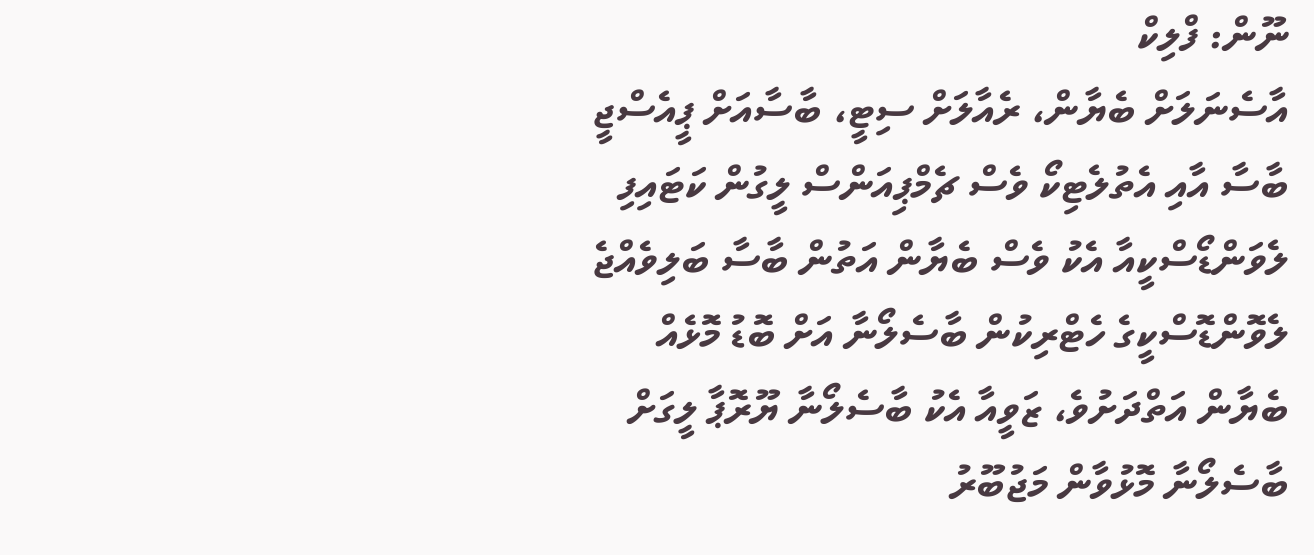ނޫން: ފްލިކް
އާސެނަލަށް ބެޔާން، ރެއާލަށް ސިޓީ، ބާސާއަށް ޕީއެސްޖީ
ބާސާ އާއި އެތުލެޓިކޯ ވެސް ޗެމްޕިއަންސް ލީގުން ކަޓައިފި
ލެވަންޑޯސްކީއާ އެކު ވެސް ބެޔާން އަތުން ބާސާ ބަލިވެއްޖެ
ލެވޮންޑޮސްކީގެ ހެޓްރިކުން ބާސެލޯނާ އަށް ބޮޑު މޮޅެއް
ބެޔާން އަތްދަށުވެ، ޒަވީއާ އެކު ބާސެލޯނާ ޔޫރޮޕާ ލީގަށް
ބާސެލޯނާ މޮޅުވާން މަޖުބޫރު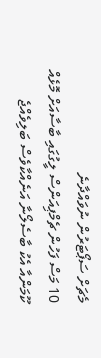މެޗަށް ސަޕޯޓަރުން ނުވައްދާނެ
10 މަސް ފަހުން ޗެމްޕިއަންސް ލީގުގައި ބާސާއަށް މޮޅެއް
ކޫމަންއާ އެކު ބާސެލޯނާ އަނެއްކާވެސް ބަލިވެއްޖެ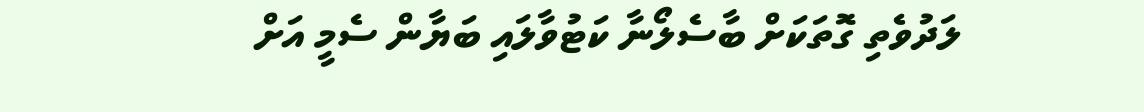ލަދުވެތި ގޮތަކަށް ބާސެލޯނާ ކަޓުވާލައި ބަޔާން ސެމީ އަށް